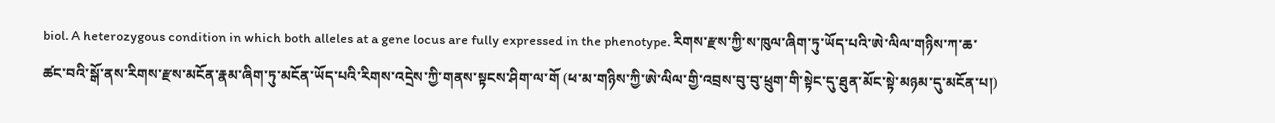biol. A heterozygous condition in which both alleles at a gene locus are fully expressed in the phenotype. རིགས་རྫས་ཀྱི་ས་ཁུལ་ཞིག་ཏུ་ཡོད་པའི་ཨེ་ལིལ་གཉིས་ཀ་ཆ་ཚང་བའི་སྒོ་ནས་རིགས་རྫས་མངོན་རྣམ་ཞིག་ཏུ་མངོན་ཡོད་པའི་རིགས་འདྲེས་ཀྱི་གནས་སྟངས་ཤིག་ལ་གོ (ཕ་མ་གཉིས་ཀྱི་ཨེ་ལིལ་གྱི་འབྲས་བུ་བུ་ཕྲུག་གི་སྟེང་དུ་ཐུན་མོང་སྟེ་མཉམ་དུ་མངོན་པ།)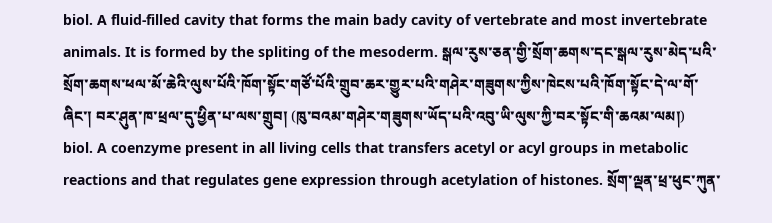biol. A fluid-filled cavity that forms the main bady cavity of vertebrate and most invertebrate animals. It is formed by the spliting of the mesoderm. སྒལ་རུས་ཅན་གྱི་སྲོག་ཆགས་དང་སྒལ་རུས་མེད་པའི་སྲོག་ཆགས་ཕལ་མོ་ཆེའི་ལུས་པོའི་ཁོག་སྟོང་གཙོ་པོའི་གྲུབ་ཆར་གྱུར་པའི་གཤེར་གཟུགས་ཀྱིས་ཁེངས་པའི་ཁོག་སྟོང་དེ་ལ་གོ་ཞིང་། བར་ཤུན་ཁ་ཕྲལ་དུ་ཕྱིན་པ་ལས་གྲུབ། (ཁུ་བའམ་གཤེར་གཟུགས་ཡོད་པའི་འབུ་ཡི་ལུས་ཀྱི་བར་སྟོང་གི་ཆའམ་ལམ།)
biol. A coenzyme present in all living cells that transfers acetyl or acyl groups in metabolic reactions and that regulates gene expression through acetylation of histones. སྲོག་ལྡན་ཕྲ་ཕུང་ཀུན་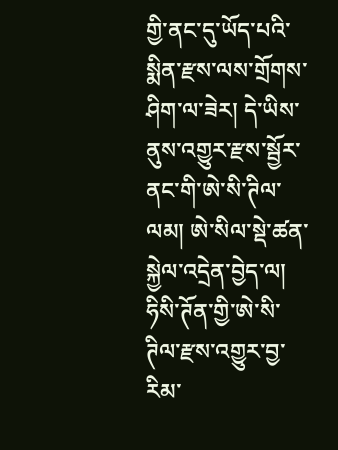གྱི་ནང་དུ་ཡོད་པའི་སྨིན་རྫས་ལས་གྲོགས་ཤིག་ལ་ཟེར། དེ་ཡིས་ནུས་འགྱུར་རྫས་སྦྱོར་ནང་གི་ཨེ་སི་ཊིལ་ལམ། ཨེ་སིལ་སྡེ་ཚན་སྐྱེལ་འདྲེན་བྱེད་ལ། ཧིསི་ཊོན་གྱི་ཨེ་སི་ཊིལ་རྫས་འགྱུར་བྱ་རིམ་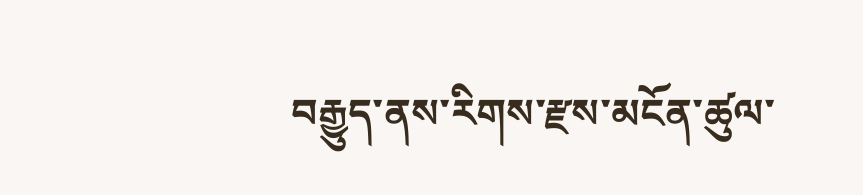བརྒྱུད་ནས་རིགས་རྫས་མངོན་ཚུལ་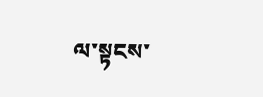ལ་སྟངས་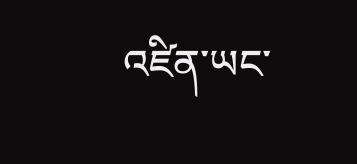འཛིན་ཡང་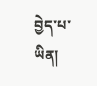བྱེད་པ་ཡིན།